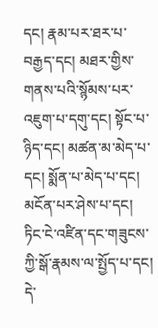དང། རྣམ་པར་ཐར་པ་བརྒྱད་དང། མཐར་གྱིས་གནས་པའི་སྙོམས་པར་ འཇུག་པ་དགུ་དང། སྟོང་པ་ཉིད་དང། མཚན་མ་མེད་པ་དང། སྨོན་པ་མེད་པ་དང། མངོན་པར་ཤེས་པ་དང། ཏིང་ངེ་འཛིན་དང་གཟུངས་ཀྱི་སྒོ་རྣམས་ལ་སྤྱོད་པ་དང། དེ་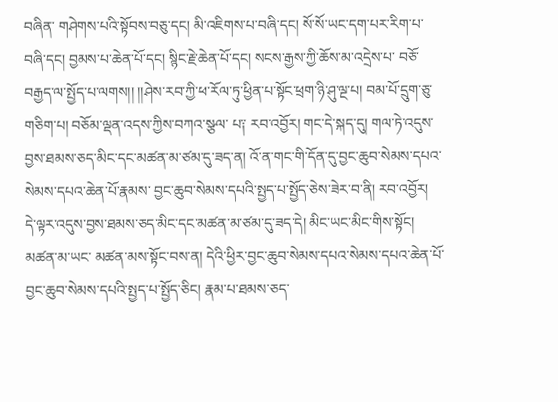བཞིན་ གཤེགས་པའི་སྟོབས་བཅུ་དང། མི་འཇིགས་པ་བཞི་དང། སོ་སོ་ཡང་དག་པར་རིག་པ་བཞི་དང། བྱམས་པ་ཆེན་པོ་དང། སྙིང་རྗེ་ཆེན་པོ་དང། སངས་རྒྱས་ཀྱི་ཆོས་མ་འདྲེས་པ་ བཅོ་བརྒྱད་ལ་སྤྱོད་པ་ལགས།། །།ཤེས་རབ་ཀྱི་ཕ་རོལ་ཏུ་ཕྱིན་པ་སྟོང་ཕྲག་ཉི་ཤུ་ལྔ་པ། བམ་པོ་དྲུག་ཅུ་གཅིག་པ། བཅོམ་ལྡན་འདས་ཀྱིས་བཀའ་སྩལ་ པ༑ རབ་འབྱོར། གང་དེ་སྐད་དུ། གལ་ཏེ་འདུས་བྱས་ཐམས་ཅད་མིང་དང་མཚན་མ་ཙམ་དུ་ཟད་ན། འོ་ན་གང་གི་དོན་དུ་བྱང་ཆུབ་སེམས་དཔའ་སེམས་དཔའ་ཆེན་པོ་རྣམས་ བྱང་ཆུབ་སེམས་དཔའི་སྤྱད་པ་སྤྱོད་ཅེས་ཟེར་བ་ནི། རབ་འབྱོར། དེ་ལྟར་འདུས་བྱས་ཐམས་ཅད་མིང་དང་མཚན་མ་ཙམ་དུ་ཟད་དེ། མིང་ཡང་མིང་གིས་སྟོང། མཚན་མ་ཡང་ མཚན་མས་སྟོང་བས་ན། དེའི་ཕྱིར་བྱང་ཆུབ་སེམས་དཔའ་སེམས་དཔའ་ཆེན་པོ་བྱང་ཆུབ་སེམས་དཔའི་སྤྱད་པ་སྤྱོད་ཅིང། རྣམ་པ་ཐམས་ཅད་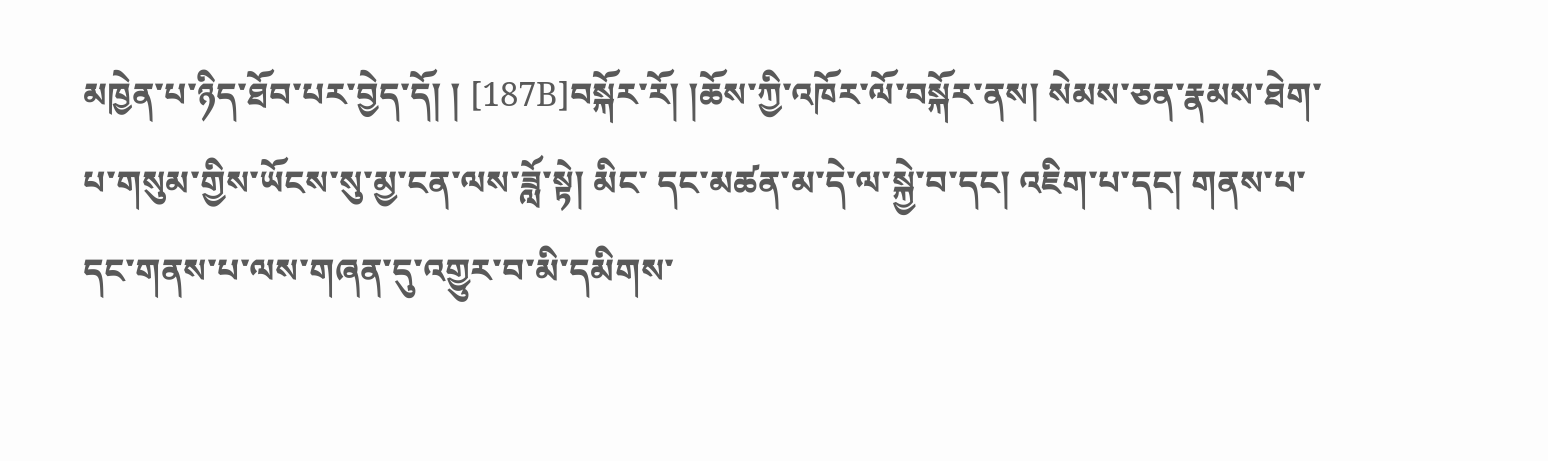མཁྱེན་པ་ཉིད་ཐོབ་པར་བྱེད་དོ། ། [187B]བསྐོར་རོ། །ཆོས་ཀྱི་འཁོར་ལོ་བསྐོར་ནས། སེམས་ཅན་རྣམས་ཐེག་པ་གསུམ་གྱིས་ཡོངས་སུ་མྱ་ངན་ལས་ཟློ་སྟེ། མིང་ དང་མཚན་མ་དེ་ལ་སྐྱེ་བ་དང། འཇིག་པ་དང། གནས་པ་དང་གནས་པ་ལས་གཞན་དུ་འགྱུར་བ་མི་དམིགས་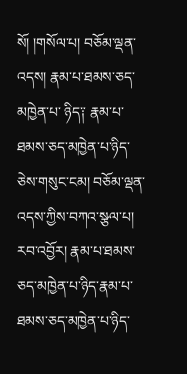སོ། །གསོལ་པ། བཅོམ་ལྡན་འདས། རྣམ་པ་ཐམས་ཅད་མཁྱེན་པ་ ཉིད༑ རྣམ་པ་ཐམས་ཅད་མཁྱེན་པ་ཉིད་ཅེས་གསུང་ངམ། བཅོམ་ལྡན་འདས་ཀྱིས་བཀའ་སྩལ་པ། རབ་འབྱོར། རྣམ་པ་ཐམས་ཅད་མཁྱེན་པ་ཉིད་རྣམ་པ་ཐམས་ཅད་མཁྱེན་པ་ཉིད་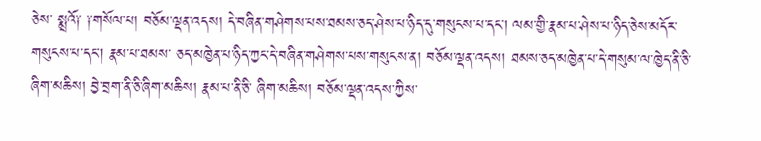ཅེས་ སྨྲའོ༑ ༑གསོལ་པ། བཅོམ་ལྡན་འདས། དེ་བཞིན་གཤེགས་པས་ཐམས་ཅད་ཤེས་པ་ཉིད་དུ་གསུངས་པ་དང། ལམ་གྱི་རྣམ་པ་ཤེས་པ་ཉིད་ཅེས་མདོར་གསུངས་པ་དང། རྣམ་པ་ཐམས་ ཅད་མཁྱེན་པ་ཉིད་ཀྱང་དེ་བཞིན་གཤེགས་པས་གསུངས་ན། བཅོམ་ལྡན་འདས། ཐམས་ཅད་མཁྱེན་པ་དེ་གསུམ་ལ་ཁྱེད་ནི་ཅི་ཞིག་མཆིས། བྱེ་བྲག་ནི་ཅི་ཞིག་མཆིས། རྣམ་པ་ནི་ཅི་ ཞིག་མཆིས། བཅོམ་ལྡན་འདས་ཀྱིས་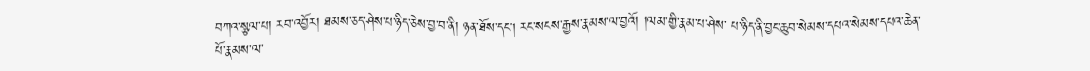བཀའ་སྩལ་པ། རབ་འབྱོར། ཐམས་ཅད་ཤེས་པ་ཉིད་ཅེས་བྱ་བ་ནི། ཉན་ཐོས་དང། རང་སངས་རྒྱས་རྣམས་ལ་བྱའོ། །ལམ་གྱི་རྣམ་པ་ཤེས་ པ་ཉིད་ནི་བྱང་ཆུབ་སེམས་དཔའ་སེམས་དཔའ་ཆེན་པོ་རྣམས་ལ་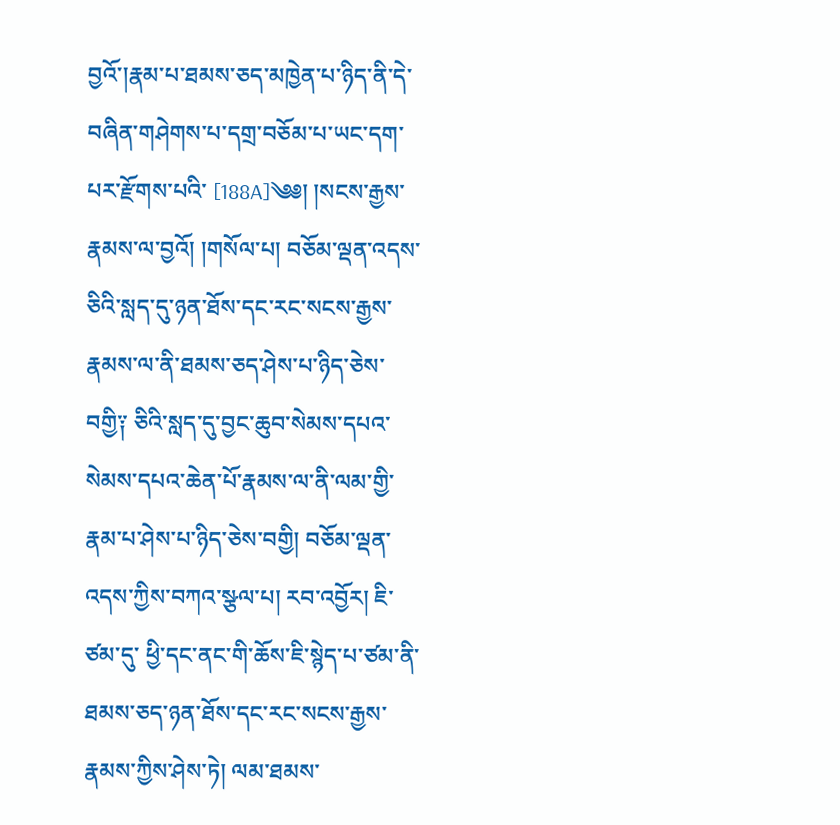བྱའོ་།རྣམ་པ་ཐམས་ཅད་མཁྱེན་པ་ཉིད་ནི་དེ་བཞིན་གཤེགས་པ་དགྲ་བཅོམ་པ་ཡང་དག་པར་རྫོགས་པའི་ [188A]༄༅། །སངས་རྒྱས་རྣམས་ལ་བྱའོ། །གསོལ་པ། བཅོམ་ལྡན་འདས་ཅིའི་སླད་དུ་ཉན་ཐོས་དང་རང་སངས་རྒྱས་རྣམས་ལ་ནི་ཐམས་ཅད་ཤེས་པ་ཉིད་ཅེས་ བགྱི༑ ཅིའི་སླད་དུ་བྱང་ཆུབ་སེམས་དཔའ་སེམས་དཔའ་ཆེན་པོ་རྣམས་ལ་ནི་ལམ་གྱི་རྣམ་པ་ཤེས་པ་ཉིད་ཅེས་བགྱི། བཅོམ་ལྡན་འདས་ཀྱིས་བཀའ་སྩལ་པ། རབ་འབྱོར། ཇི་ཙམ་དུ་ ཕྱི་དང་ནང་གི་ཆོས་ཇི་སྙེད་པ་ཙམ་ནི་ཐམས་ཅད་ཉན་ཐོས་དང་རང་སངས་རྒྱས་རྣམས་ཀྱིས་ཤེས་ཏེ། ལམ་ཐམས་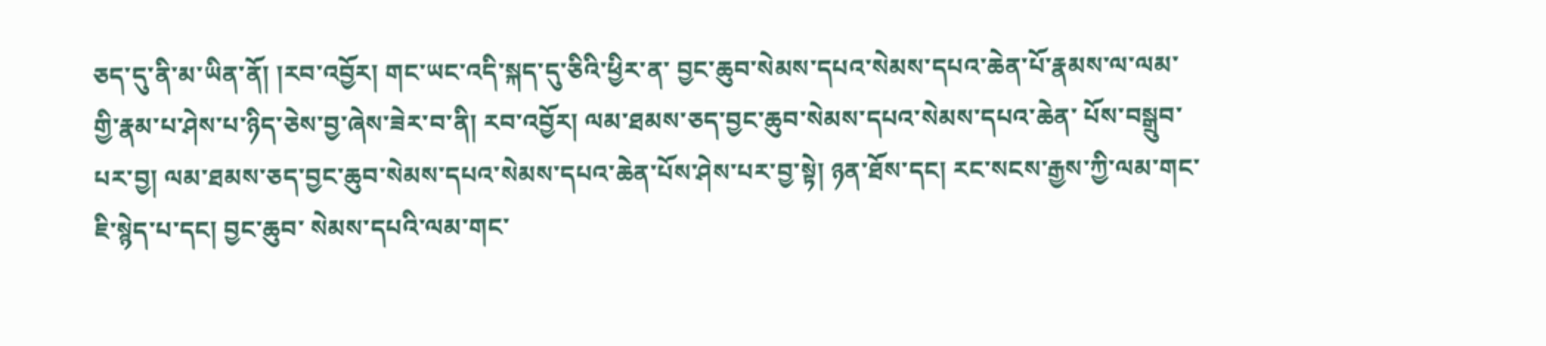ཅད་དུ་ནི་མ་ཡིན་ནོ། །རབ་འབྱོར། གང་ཡང་འདི་སྐད་དུ་ཅིའི་ཕྱིར་ན་ བྱང་ཆུབ་སེམས་དཔའ་སེམས་དཔའ་ཆེན་པོ་རྣམས་ལ་ལམ་གྱི་རྣམ་པ་ཤེས་པ་ཉིད་ཅེས་བྱ་ཞེས་ཟེར་བ་ནི། རབ་འབྱོར། ལམ་ཐམས་ཅད་བྱང་ཆུབ་སེམས་དཔའ་སེམས་དཔའ་ཆེན་ པོས་བསྒྲུབ་པར་བྱ། ལམ་ཐམས་ཅད་བྱང་ཆུབ་སེམས་དཔའ་སེམས་དཔའ་ཆེན་པོས་ཤེས་པར་བྱ་སྟེ། ཉན་ཐོས་དང། རང་སངས་རྒྱས་ཀྱི་ལམ་གང་ཇི་སྙེད་པ་དང། བྱང་ཆུབ་ སེམས་དཔའི་ལམ་གང་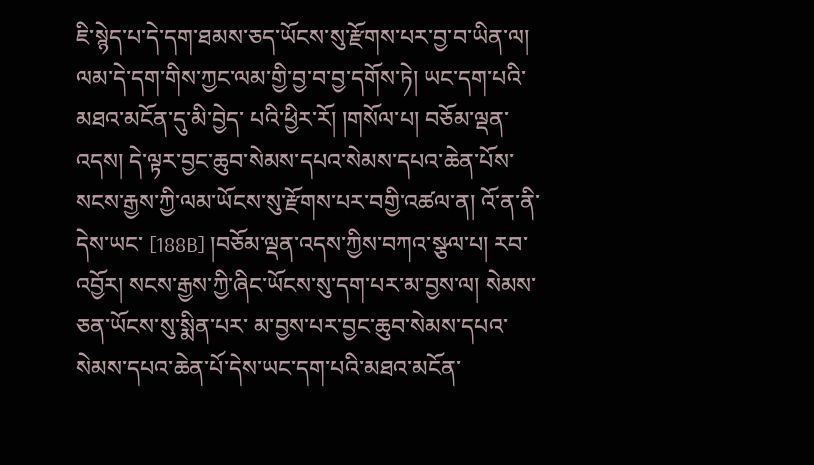ཇི་སྙེད་པ་དེ་དག་ཐམས་ཅད་ཡོངས་སུ་རྫོགས་པར་བྱ་བ་ཡིན་ལ། ལམ་དེ་དག་གིས་ཀྱང་ལམ་གྱི་བྱ་བ་བྱ་དགོས་ཏེ། ཡང་དག་པའི་མཐའ་མངོན་དུ་མི་བྱེད་ པའི་ཕྱིར་རོ། །གསོལ་པ། བཅོམ་ལྡན་འདས། དེ་ལྟར་བྱང་ཆུབ་སེམས་དཔའ་སེམས་དཔའ་ཆེན་པོས་སངས་རྒྱས་ཀྱི་ལམ་ཡོངས་སུ་རྫོགས་པར་བགྱི་འཚལ་ན། འོ་ན་ནི་དེས་ཡང་ [188B] །བཅོམ་ལྡན་འདས་ཀྱིས་བཀའ་སྩལ་པ། རབ་འབྱོར། སངས་རྒྱས་ཀྱི་ཞིང་ཡོངས་སུ་དག་པར་མ་བྱས་ལ། སེམས་ཅན་ཡོངས་སུ་སྨིན་པར་ མ་བྱས་པར་བྱང་ཆུབ་སེམས་དཔའ་སེམས་དཔའ་ཆེན་པོ་དེས་ཡང་དག་པའི་མཐའ་མངོན་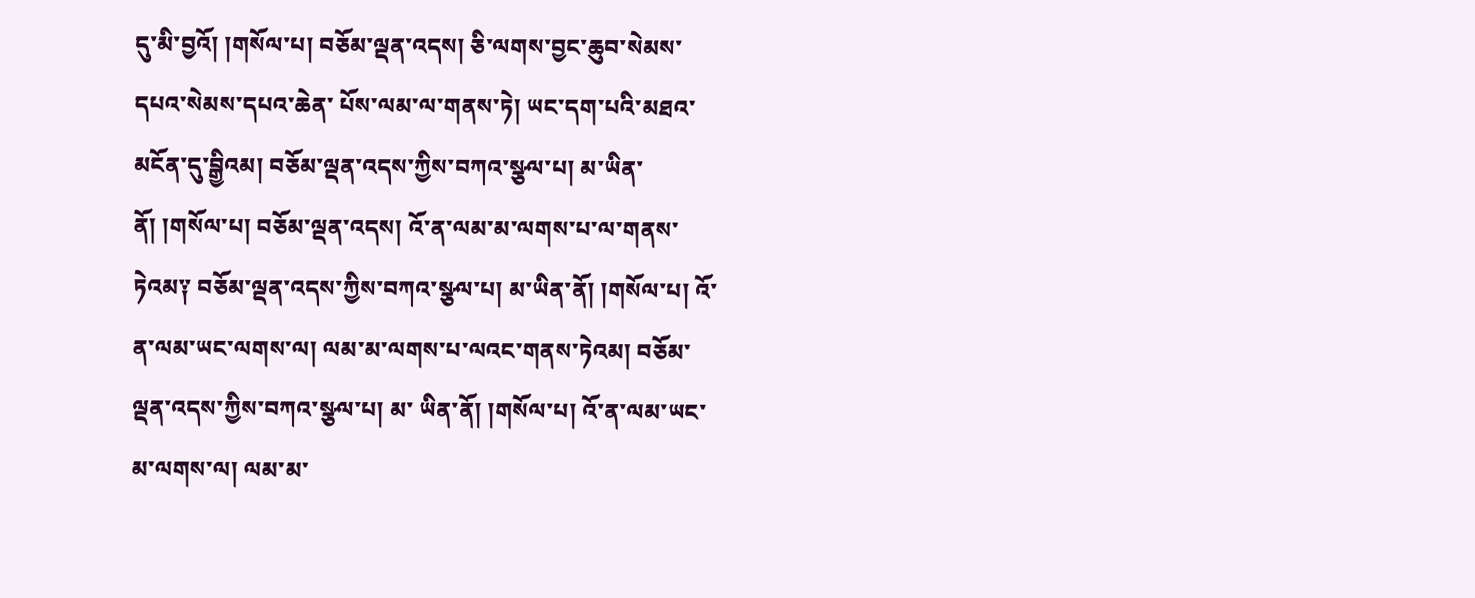དུ་མི་བྱའོ། །གསོལ་པ། བཅོམ་ལྡན་འདས། ཅི་ལགས་བྱང་ཆུབ་སེམས་དཔའ་སེམས་དཔའ་ཆེན་ པོས་ལམ་ལ་གནས་ཏེ། ཡང་དག་པའི་མཐའ་མངོན་དུ་བྒྱིའམ། བཅོམ་ལྡན་འདས་ཀྱིས་བཀའ་སྩལ་པ། མ་ཡིན་ནོ། །གསོལ་པ། བཅོམ་ལྡན་འདས། འོ་ན་ལམ་མ་ལགས་པ་ལ་གནས་ ཏེའམ༑ བཅོམ་ལྡན་འདས་ཀྱིས་བཀའ་སྩལ་པ། མ་ཡིན་ནོ། །གསོལ་པ། འོ་ན་ལམ་ཡང་ལགས་ལ། ལམ་མ་ལགས་པ་ལའང་གནས་ཏེའམ། བཅོམ་ལྡན་འདས་ཀྱིས་བཀའ་སྩལ་པ། མ་ ཡིན་ནོ། །གསོལ་པ། འོ་ན་ལམ་ཡང་མ་ལགས་ལ། ལམ་མ་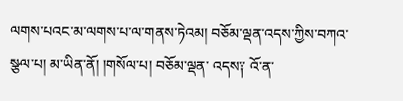ལགས་པའང་མ་ལགས་པ་ལ་གནས་ཏེའམ། བཅོམ་ལྡན་འདས་ཀྱིས་བཀའ་སྩལ་པ། མ་ཡིན་ནོ། །གསོལ་པ། བཅོམ་ལྡན་ འདས༑ འོ་ན་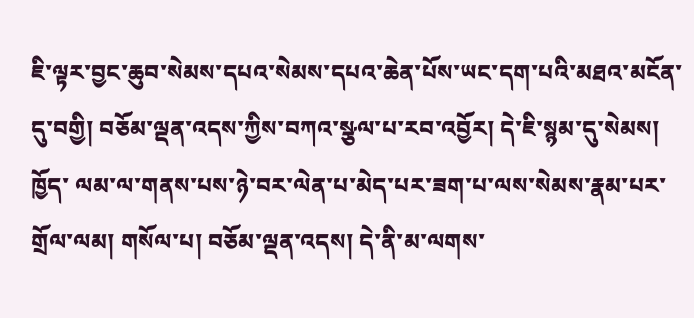ཇི་ལྟར་བྱང་ཆུབ་སེམས་དཔའ་སེམས་དཔའ་ཆེན་པོས་ཡང་དག་པའི་མཐའ་མངོན་དུ་བགྱི། བཅོམ་ལྡན་འདས་ཀྱིས་བཀའ་སྩལ་པ་རབ་འབྱོར། དེ་ཇི་སྙམ་དུ་སེམས། ཁྱོད་ ལམ་ལ་གནས་པས་ཉེ་བར་ལེན་པ་མེད་པར་ཟག་པ་ལས་སེམས་རྣམ་པར་གྲོལ་ལམ། གསོལ་པ། བཅོམ་ལྡན་འདས། དེ་ནི་མ་ལགས་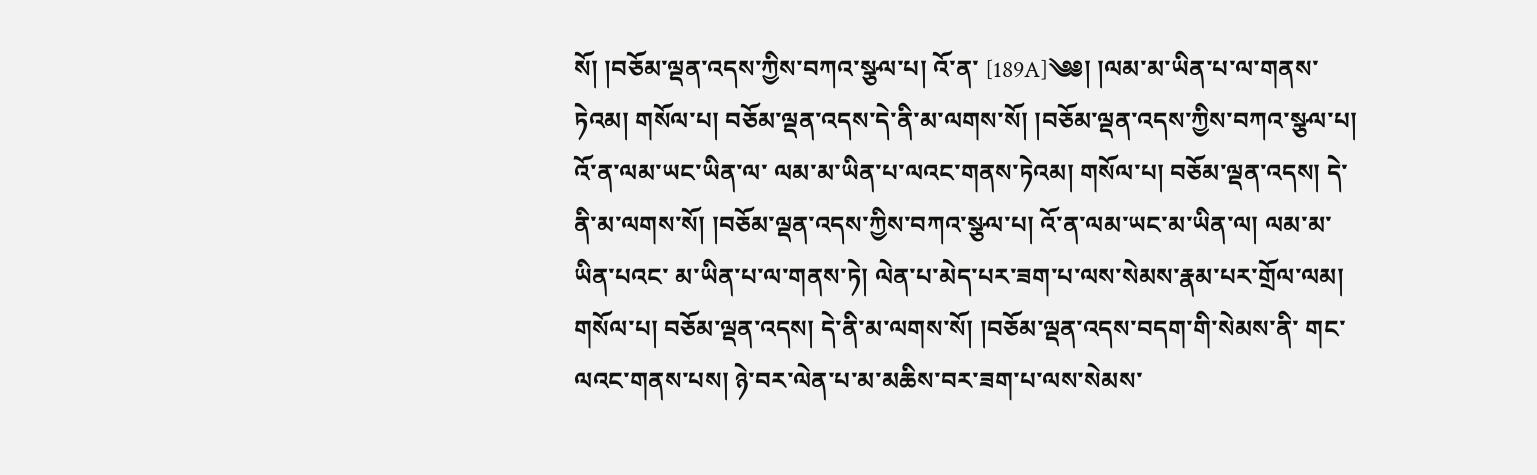སོ། །བཅོམ་ལྡན་འདས་ཀྱིས་བཀའ་སྩལ་པ། འོ་ན་ [189A]༄༅། །ལམ་མ་ཡིན་པ་ལ་གནས་ཏེའམ། གསོལ་པ། བཅོམ་ལྡན་འདས་དེ་ནི་མ་ལགས་སོ། །བཅོམ་ལྡན་འདས་ཀྱིས་བཀའ་སྩལ་པ། འོ་ན་ལམ་ཡང་ཡིན་ལ་ ལམ་མ་ཡིན་པ་ལའང་གནས་ཏེའམ། གསོལ་པ། བཅོམ་ལྡན་འདས། དེ་ནི་མ་ལགས་སོ། །བཅོམ་ལྡན་འདས་ཀྱིས་བཀའ་སྩལ་པ། འོ་ན་ལམ་ཡང་མ་ཡིན་ལ། ལམ་མ་ཡིན་པའང་ མ་ཡིན་པ་ལ་གནས་ཏེ། ལེན་པ་མེད་པར་ཟག་པ་ལས་སེམས་རྣམ་པར་གྲོལ་ལམ། གསོལ་པ། བཅོམ་ལྡན་འདས། དེ་ནི་མ་ལགས་སོ། །བཅོམ་ལྡན་འདས་བདག་གི་སེམས་ནི་ གང་ལའང་གནས་པས། ཉེ་བར་ལེན་པ་མ་མཆིས་བར་ཟག་པ་ལས་སེམས་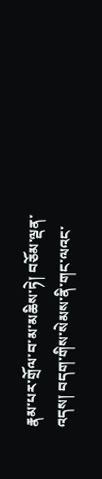རྣམ་པར་གྲོལ་བ་མ་མཆིས་ཏེ། བཅོམ་ལྡན་འདས། བདག་གིས་སེམས་ནི་གང་ལའང་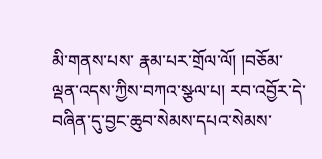མི་གནས་པས་ རྣམ་པར་གྲོལ་ལོ། །བཅོམ་ལྡན་འདས་ཀྱིས་བཀའ་སྩལ་པ། རབ་འབྱོར་དེ་བཞིན་དུ་བྱང་ཆུབ་སེམས་དཔའ་སེམས་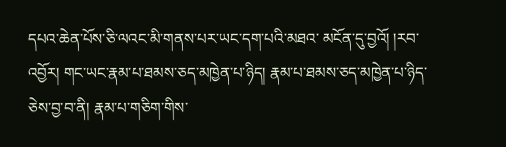དཔའ་ཆེན་པོས་ཅི་ལའང་མི་གནས་པར་ཡང་དག་པའི་མཐའ་ མངོན་དུ་བྱའོ། །རབ་འབྱོར། གང་ཡང་རྣམ་པ་ཐམས་ཅད་མཁྱེན་པ་ཉིད། རྣམ་པ་ཐམས་ཅད་མཁྱེན་པ་ཉིད་ཅེས་བྱ་བ་ནི། རྣམ་པ་གཅིག་གིས་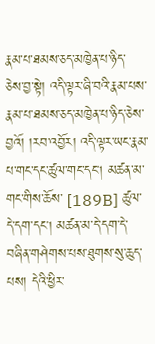རྣམ་པ་ཐམས་ཅད་མཁྱེན་པ་ཉིད་ ཅེས་བྱ་སྟེ། འདི་ལྟར་ཞི་བའི་རྣམ་པས་རྣམ་པ་ཐམས་ཅད་མཁྱེན་པ་ཉིད་ཅེས་བྱའོ། །རབ་འབྱོར། འདི་ལྟར་ཡང་རྣམ་པ་གང་དང་ཚུལ་གང་དང། མཚན་མ་གང་གིས་ཆོས་ [189B] ཚུལ་དེ་དག་དང། མཚན་མ་དེ་དག་དེ་བཞིན་གཤེགས་པས་ཐུགས་སུ་ཆུད་པས། དེའི་ཕྱིར་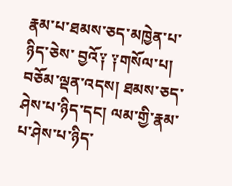རྣམ་པ་ཐམས་ཅད་མཁྱེན་པ་ཉིད་ཅེས་ བྱའོ༑ ༑གསོལ་པ། བཅོམ་ལྡན་འདས། ཐམས་ཅད་ཤེས་པ་ཉིད་དང། ལམ་གྱི་རྣམ་པ་ཤེས་པ་ཉིད་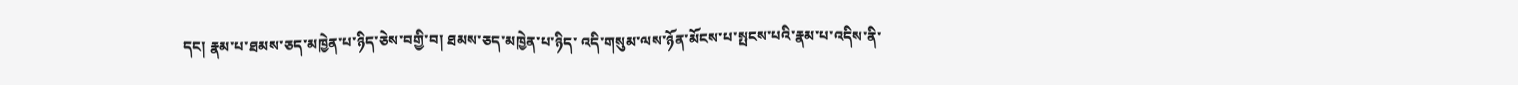དང། རྣམ་པ་ཐམས་ཅད་མཁྱེན་པ་ཉིད་ཅེས་བགྱི་བ། ཐམས་ཅད་མཁྱེན་པ་ཉིད་ འདི་གསུམ་ལས་ཉོན་མོངས་པ་སྤངས་པའི་རྣམ་པ་འདིས་ནི་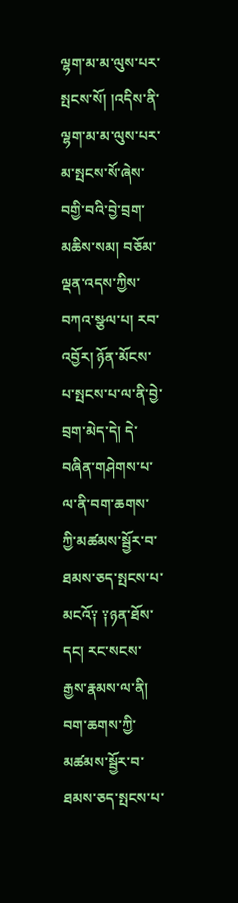ལྷག་མ་མ་ལུས་པར་སྤངས་སོ། །འདིས་ནི་ལྷག་མ་མ་ལུས་པར་མ་སྤངས་སོ་ཞེས་བགྱི་བའི་བྱེ་བྲག་མཆིས་སམ། བཅོམ་ ལྡན་འདས་ཀྱིས་བཀའ་སྩལ་པ། རབ་འབྱོར། ཉོན་མོངས་པ་སྤངས་པ་ལ་ནི་བྱེ་བྲག་མེད་དེ། དེ་བཞིན་གཤེགས་པ་ལ་ནི་བག་ཆགས་ཀྱི་མཚམས་སྦྱོར་བ་ཐམས་ཅད་སྤངས་པ་ མངའོ༑ ༑ཉན་ཐོས་དང། རང་སངས་རྒྱས་རྣམས་ལ་ནི། བག་ཆགས་ཀྱི་མཚམས་སྦྱོར་བ་ཐམས་ཅད་སྤངས་པ་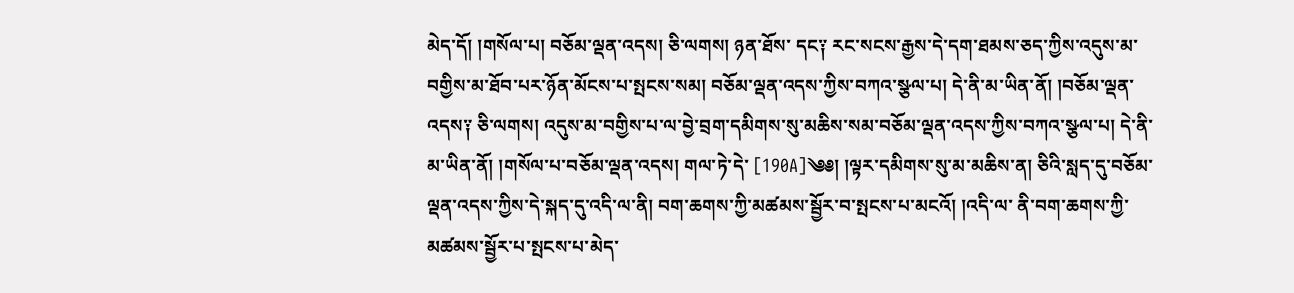མེད་དོ། །གསོལ་པ། བཅོམ་ལྡན་འདས། ཅི་ལགས། ཉན་ཐོས་ དང༑ རང་སངས་རྒྱས་དེ་དག་ཐམས་ཅད་ཀྱིས་འདུས་མ་བགྱིས་མ་ཐོབ་པར་ཉོན་མོངས་པ་སྤངས་སམ། བཅོམ་ལྡན་འདས་ཀྱིས་བཀའ་སྩལ་པ། དེ་ནི་མ་ཡིན་ནོ། །བཅོམ་ལྡན་ འདས༑ ཅི་ལགས། འདུས་མ་བགྱིས་པ་ལ་བྱེ་བྲག་དམིགས་སུ་མཆིས་སམ་བཅོམ་ལྡན་འདས་ཀྱིས་བཀའ་སྩལ་པ། དེ་ནི་མ་ཡིན་ནོ། །གསོལ་པ་བཅོམ་ལྡན་འདས། གལ་ཏེ་དེ་ [190A]༄༅། །ལྟར་དམིགས་སུ་མ་མཆིས་ན། ཅིའི་སླད་དུ་བཅོམ་ལྡན་འདས་ཀྱིས་དེ་སྐད་དུ་འདི་ལ་ནི། བག་ཆགས་ཀྱི་མཚམས་སྦྱོར་བ་སྤངས་པ་མངའོ། །འདི་ལ་ ནི་བག་ཆགས་ཀྱི་མཚམས་སྦྱོར་པ་སྤངས་པ་མེད་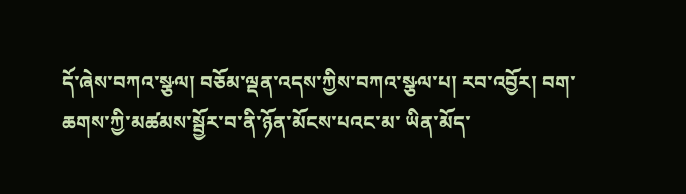དོ་ཞེས་བཀའ་སྩལ། བཅོམ་ལྡན་འདས་ཀྱིས་བཀའ་སྩལ་པ། རབ་འབྱོར། བག་ཆགས་ཀྱི་མཚམས་སྦྱོར་བ་ནི་ཉོན་མོངས་པའང་མ་ ཡིན་མོད་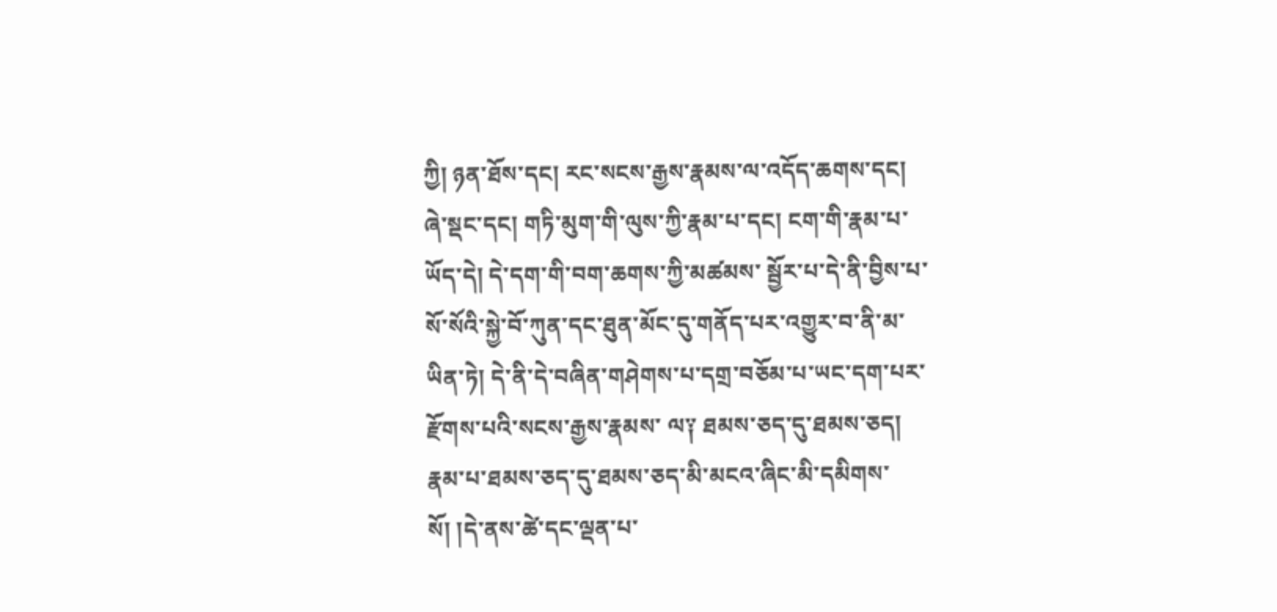ཀྱི། ཉན་ཐོས་དང། རང་སངས་རྒྱས་རྣམས་ལ་འདོད་ཆགས་དང། ཞེ་སྡང་དང། གཏི་མུག་གི་ལུས་ཀྱི་རྣམ་པ་དང། ངག་གི་རྣམ་པ་ཡོད་དེ། དེ་དག་གི་བག་ཆགས་ཀྱི་མཚམས་ སྦྱོར་པ་དེ་ནི་བྱིས་པ་སོ་སོའི་སྐྱེ་བོ་ཀུན་དང་ཐུན་མོང་དུ་གནོད་པར་འགྱུར་བ་ནི་མ་ཡིན་ཏེ། དེ་ནི་དེ་བཞིན་གཤེགས་པ་དགྲ་བཅོམ་པ་ཡང་དག་པར་རྫོགས་པའི་སངས་རྒྱས་རྣམས་ ལ༑ ཐམས་ཅད་དུ་ཐམས་ཅད། རྣམ་པ་ཐམས་ཅད་དུ་ཐམས་ཅད་མི་མངའ་ཞིང་མི་དམིགས་སོ། །དེ་ནས་ཚེ་དང་ལྡན་པ་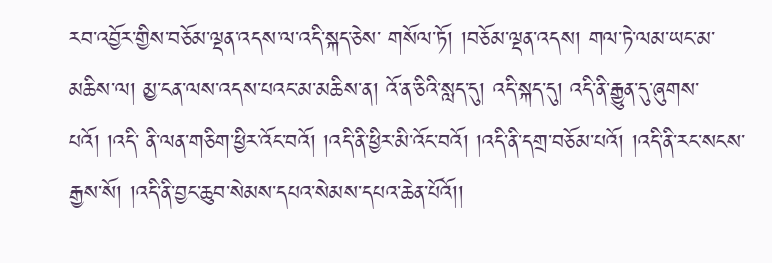རབ་འབྱོར་གྱིས་བཅོམ་ལྡན་འདས་ལ་འདི་སྐད་ཅེས་ གསོལ་ཏོ། །བཅོམ་ལྡན་འདས། གལ་ཏེ་ལམ་ཡང་མ་མཆིས་ལ། མྱ་ངན་ལས་འདས་པའང་མ་མཆིས་ན། འོ་ན་ཅིའི་སླད་དུ། འདི་སྐད་དུ། འདི་ནི་རྒྱུན་དུ་ཞུགས་པའོ། །འདི་ ནི་ལན་གཅིག་ཕྱིར་འོང་བའོ། །འདི་ནི་ཕྱིར་མི་འོང་བའོ། །འདི་ནི་དགྲ་བཅོམ་པའོ། །འདི་ནི་རང་སངས་རྒྱས་སོ། །འདི་ནི་བྱང་ཆུབ་སེམས་དཔའ་སེམས་དཔའ་ཆེན་པོའོ།།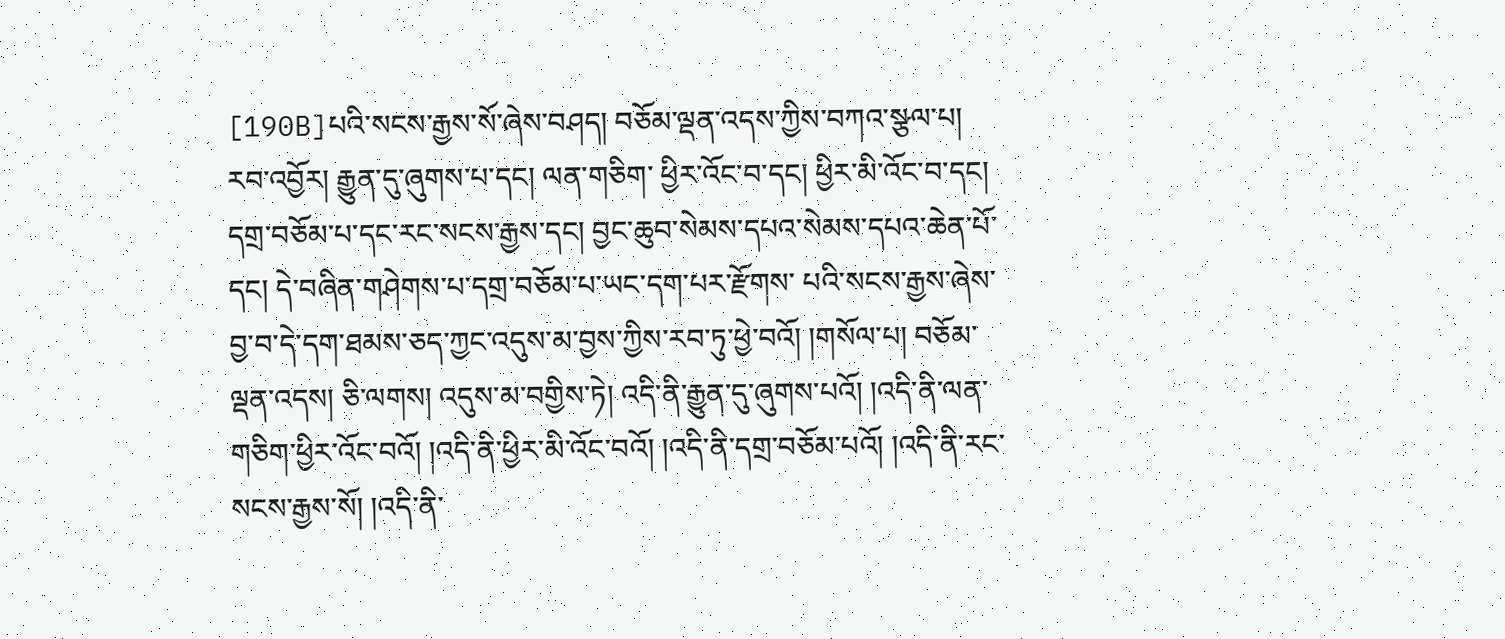[190B]པའི་སངས་རྒྱས་སོ་ཞེས་བཤད། བཅོམ་ལྡན་འདས་ཀྱིས་བཀའ་སྩལ་པ། རབ་འབྱོར། རྒྱུན་དུ་ཞུགས་པ་དང། ལན་གཅིག་ ཕྱིར་འོང་བ་དང། ཕྱིར་མི་འོང་བ་དང། དགྲ་བཅོམ་པ་དང་རང་སངས་རྒྱས་དང། བྱང་ཆུབ་སེམས་དཔའ་སེམས་དཔའ་ཆེན་པོ་དང། དེ་བཞིན་གཤེགས་པ་དགྲ་བཅོམ་པ་ཡང་དག་པར་རྫོགས་ པའི་སངས་རྒྱས་ཞེས་བྱ་བ་དེ་དག་ཐམས་ཅད་ཀྱང་འདུས་མ་བྱས་ཀྱིས་རབ་ཏུ་ཕྱེ་བའོ། །གསོལ་པ། བཅོམ་ལྡན་འདས། ཅི་ལགས། འདུས་མ་བགྱིས་ཏེ། འདི་ནི་རྒྱུན་དུ་ཞུགས་པའོ། །འདི་ནི་ལན་ གཅིག་ཕྱིར་འོང་བའོ། །འདི་ནི་ཕྱིར་མི་འོང་བའོ། །འདི་ནི་དགྲ་བཅོམ་པའོ། །འདི་ནི་རང་སངས་རྒྱས་སོ། །འདི་ནི་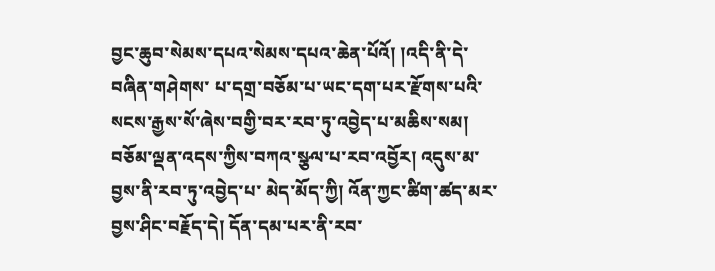བྱང་ཆུབ་སེམས་དཔའ་སེམས་དཔའ་ཆེན་པོའོ། །འདི་ནི་དེ་བཞིན་གཤེགས་ པ་དགྲ་བཅོམ་པ་ཡང་དག་པར་རྫོགས་པའི་སངས་རྒྱས་སོ་ཞེས་བགྱི་བར་རབ་ཏུ་འབྱེད་པ་མཆིས་སམ། བཅོམ་ལྡན་འདས་ཀྱིས་བཀའ་སྩལ་པ་རབ་འབྱོར། འདུས་མ་བྱས་ནི་རབ་ཏུ་འབྱེད་པ་ མེད་མོད་ཀྱི། འོན་ཀྱང་ཚིག་ཚད་མར་བྱས་ཤིང་བརྗོད་དེ། དོན་དམ་པར་ནི་རབ་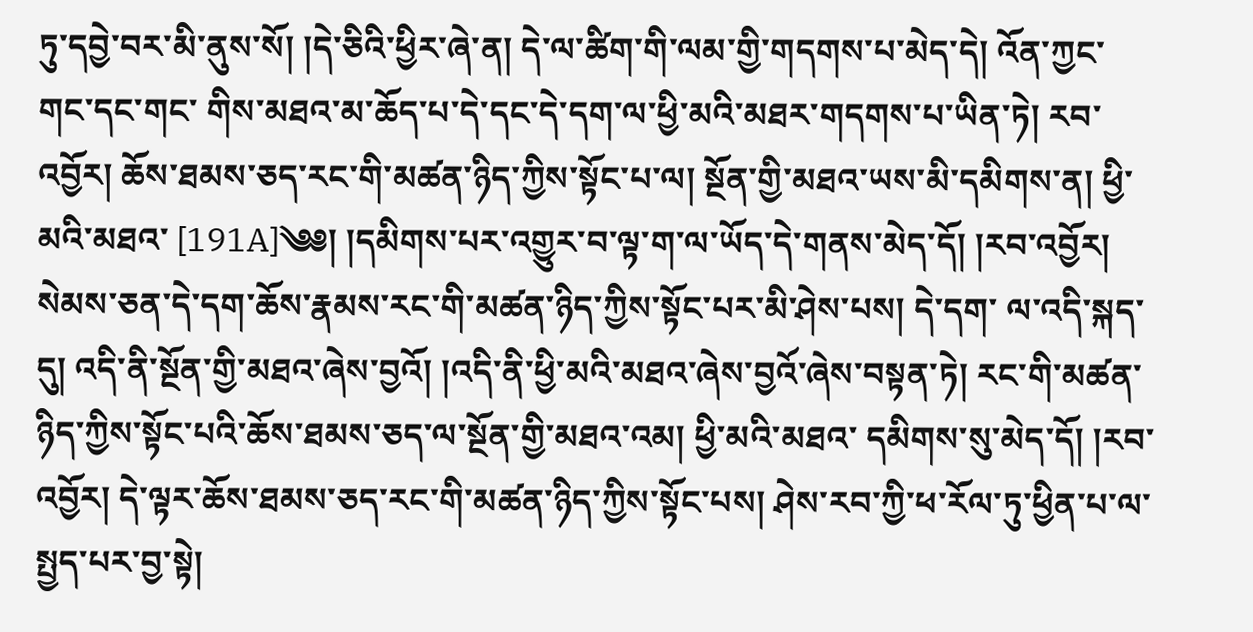ཏུ་དབྱེ་བར་མི་ནུས་སོ། །དེ་ཅིའི་ཕྱིར་ཞེ་ན། དེ་ལ་ཚིག་གི་ལམ་གྱི་གདགས་པ་མེད་དེ། འོན་ཀྱང་གང་དང་གང་ གིས་མཐའ་མ་ཆོད་པ་དེ་དང་དེ་དག་ལ་ཕྱི་མའི་མཐར་གདགས་པ་ཡིན་ཏེ། རབ་འབྱོར། ཆོས་ཐམས་ཅད་རང་གི་མཚན་ཉིད་ཀྱིས་སྟོང་པ་ལ། སྔོན་གྱི་མཐའ་ཡས་མི་དམིགས་ན། ཕྱི་མའི་མཐའ་ [191A]༄༅། །དམིགས་པར་འགྱུར་བ་ལྟ་ག་ལ་ཡོད་དེ་གནས་མེད་དོ། །རབ་འབྱོར། སེམས་ཅན་དེ་དག་ཆོས་རྣམས་རང་གི་མཚན་ཉིད་ཀྱིས་སྟོང་པར་མི་ཤེས་པས། དེ་དག་ ལ་འདི་སྐད་དུ། འདི་ནི་སྔོན་གྱི་མཐའ་ཞེས་བྱའོ། །འདི་ནི་ཕྱི་མའི་མཐའ་ཞེས་བྱའོ་ཞེས་བསྟན་ཏེ། རང་གི་མཚན་ཉིད་ཀྱིས་སྟོང་པའི་ཆོས་ཐམས་ཅད་ལ་སྔོན་གྱི་མཐའ་འམ། ཕྱི་མའི་མཐའ་ དམིགས་སུ་མེད་དོ། །རབ་འབྱོར། དེ་ལྟར་ཆོས་ཐམས་ཅད་རང་གི་མཚན་ཉིད་ཀྱིས་སྟོང་པས། ཤེས་རབ་ཀྱི་ཕ་རོལ་ཏུ་ཕྱིན་པ་ལ་སྤྱད་པར་བྱ་སྟེ།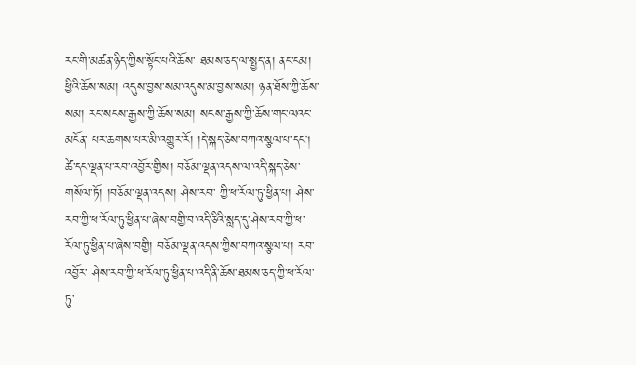རང་གི་མཚན་ཉིད་ཀྱིས་སྟོང་པའི་ཆོས་ ཐམས་ཅད་ལ་སྤྱད་ན། ནང་ངམ། ཕྱིའི་ཆོས་སམ། འདུས་བྱས་སམ་འདུས་མ་བྱས་སམ། ཉན་ཐོས་ཀྱི་ཆོས་སམ། རང་སངས་རྒྱས་ཀྱི་ཆོས་སམ། སངས་རྒྱས་ཀྱི་ཆོས་གང་ལའང་མངོན་ པར་ཆགས་པར་མི་འགྱུར་རོ། །དེ་སྐད་ཅེས་བཀའ་སྩལ་པ་དང། ཚེ་དང་ལྡན་པ་རབ་འབྱོར་གྱིས། བཅོམ་ལྡན་འདས་ལ་འདི་སྐད་ཅེས་གསོལ་ཏོ། །བཅོམ་ལྡན་འདས། ཤེས་རབ་ ཀྱི་ཕ་རོལ་ཏུ་ཕྱིན་པ། ཤེས་རབ་ཀྱི་ཕ་རོལ་ཏུ་ཕྱིན་པ་ཞེས་བགྱི་བ་འདི་ཅིའི་སླད་དུ་ཤེས་རབ་ཀྱི་ཕ་རོལ་ཏུ་ཕྱིན་པ་ཞེས་བགྱི། བཅོམ་ལྡན་འདས་ཀྱིས་བཀའ་སྩལ་པ། རབ་འབྱོར་ ཤེས་རབ་ཀྱི་ཕ་རོལ་ཏུ་ཕྱིན་པ་འདི་ནི་ཆོས་ཐམས་ཅད་ཀྱི་ཕ་རོལ་ཏུ་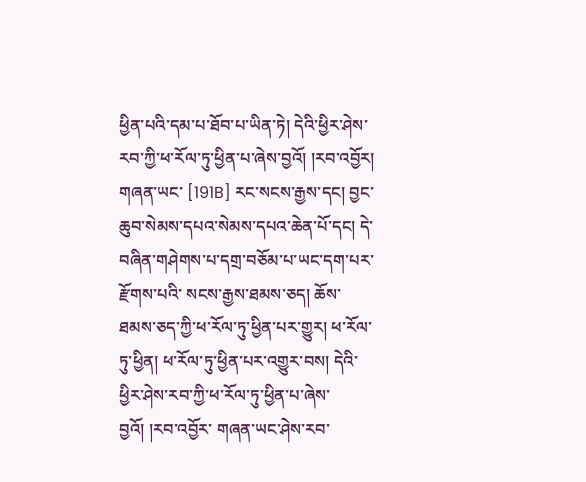ཕྱིན་པའི་དམ་པ་ཐོབ་པ་ཡིན་ཏེ། དེའི་ཕྱིར་ཤེས་རབ་ཀྱི་ཕ་རོལ་ཏུ་ཕྱིན་པ་ཞེས་བྱའོ། །རབ་འབྱོར། གཞན་ཡང་ [191B] རང་སངས་རྒྱས་དང། བྱང་ཆུབ་སེམས་དཔའ་སེམས་དཔའ་ཆེན་པོ་དང། དེ་བཞིན་གཤེགས་པ་དགྲ་བཅོམ་པ་ཡང་དག་པར་རྫོགས་པའི་ སངས་རྒྱས་ཐམས་ཅད། ཆོས་ཐམས་ཅད་ཀྱི་ཕ་རོལ་ཏུ་ཕྱིན་པར་གྱུར། ཕ་རོལ་ཏུ་ཕྱིན། ཕ་རོལ་ཏུ་ཕྱིན་པར་འགྱུར་བས། དེའི་ཕྱིར་ཤེས་རབ་ཀྱི་ཕ་རོལ་ཏུ་ཕྱིན་པ་ཞེས་བྱའོ། །རབ་འབྱོར་ གཞན་ཡང་ཤེས་རབ་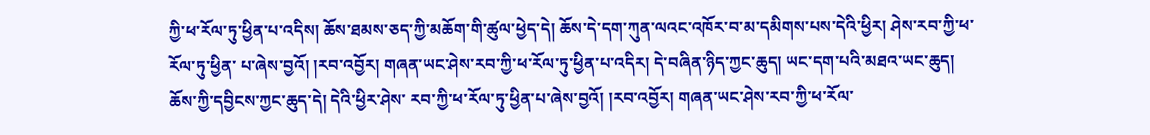ཀྱི་ཕ་རོལ་ཏུ་ཕྱིན་པ་འདིས། ཆོས་ཐམས་ཅད་ཀྱི་མཆོག་གི་ཚུལ་ཕྱེད་དེ། ཆོས་དེ་དག་ཀུན་ལའང་འཁོར་བ་མ་དམིགས་པས་དེའི་ཕྱིར། ཤེས་རབ་ཀྱི་ཕ་རོལ་ཏུ་ཕྱིན་ པ་ཞེས་བྱའོ། །རབ་འབྱོར། གཞན་ཡང་ཤེས་རབ་ཀྱི་ཕ་རོལ་ཏུ་ཕྱིན་པ་འདིར། དེ་བཞིན་ཉིད་ཀྱང་ཆུད། ཡང་དག་པའི་མཐའ་ཡང་ཆུད། ཆོས་ཀྱི་དབྱིངས་ཀྱང་ཆུད་དེ། དེའི་ཕྱིར་ཤེས་ རབ་ཀྱི་ཕ་རོལ་ཏུ་ཕྱིན་པ་ཞེས་བྱའོ། །རབ་འབྱོར། གཞན་ཡང་ཤེས་རབ་ཀྱི་ཕ་རོལ་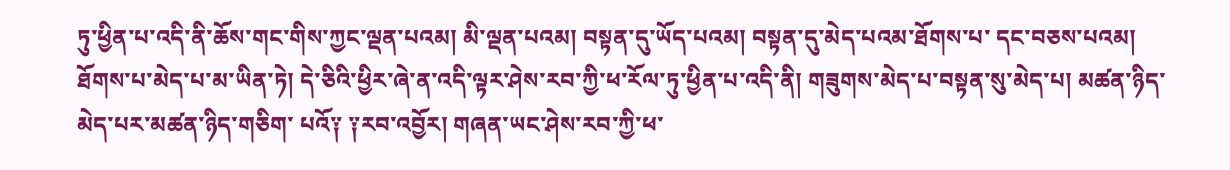ཏུ་ཕྱིན་པ་འདི་ནི་ཆོས་གང་གིས་ཀྱང་ལྡན་པའམ། མི་ལྡན་པའམ། བསྟན་དུ་ཡོད་པའམ། བསྟན་དུ་མེད་པའམ་ཐོགས་པ་ དང་བཅས་པའམ། ཐོགས་པ་མེད་པ་མ་ཡིན་ཏེ། དེ་ཅིའི་ཕྱིར་ཞེ་ན་འདི་ལྟར་ཤེས་རབ་ཀྱི་ཕ་རོལ་ཏུ་ཕྱིན་པ་འདི་ནི། གཟུགས་མེད་པ་བསྟན་སུ་མེད་པ། མཚན་ཉིད་མེད་པར་མཚན་ཉིད་གཅིག་ པའོ༑ ༑རབ་འབྱོར། གཞན་ཡང་ཤེས་རབ་ཀྱི་ཕ་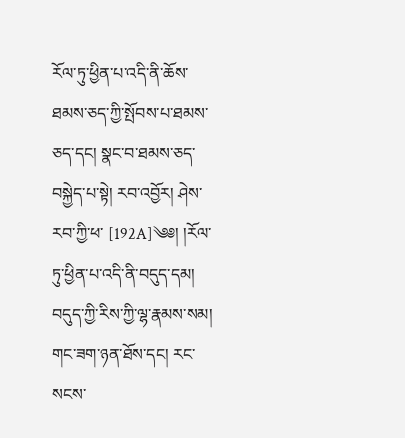རོལ་ཏུ་ཕྱིན་པ་འདི་ནི་ཆོས་ཐམས་ཅད་ཀྱི་སྤོབས་པ་ཐམས་ཅད་དང། སྣང་བ་ཐམས་ཅད་བསྐྱེད་པ་སྟེ། རབ་འབྱོར། ཤེས་རབ་ཀྱི་ཕ་ [192A]༄༅། །རོལ་ཏུ་ཕྱིན་པ་འདི་ནི་བདུད་དམ། བདུད་ཀྱི་རིས་ཀྱི་ལྷ་རྣམས་སམ། གང་ཟག་ཉན་ཐོས་དང། རང་སངས་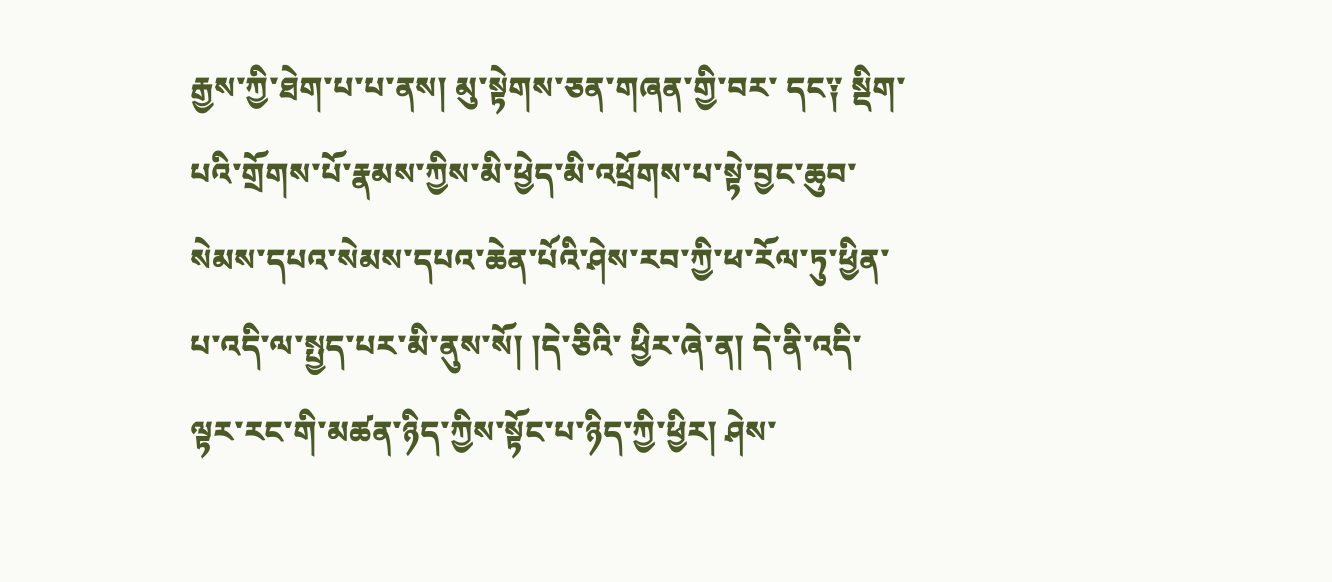རྒྱས་ཀྱི་ཐེག་པ་པ་ནས། མུ་སྟེགས་ཅན་གཞན་གྱི་བར་ དང༑ སྡིག་པའི་གྲོགས་པོ་རྣམས་ཀྱིས་མི་ཕྱེད་མི་འཕྲོགས་པ་སྟེ་བྱང་ཆུབ་སེམས་དཔའ་སེམས་དཔའ་ཆེན་པོའི་ཤེས་རབ་ཀྱི་ཕ་རོལ་ཏུ་ཕྱིན་པ་འདི་ལ་སྤྱད་པར་མི་ནུས་སོ། །དེ་ཅིའི་ ཕྱིར་ཞེ་ན། དེ་ནི་འདི་ལྟར་རང་གི་མཚན་ཉིད་ཀྱིས་སྟོང་པ་ཉིད་ཀྱི་ཕྱིར། ཤེས་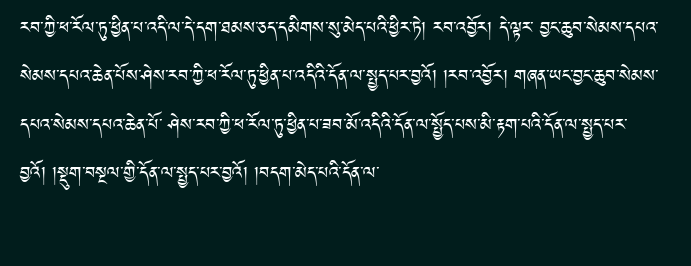རབ་ཀྱི་ཕ་རོལ་ཏུ་ཕྱིན་པ་འདི་ལ་དེ་དག་ཐམས་ཅད་དམིགས་སུ་མེད་པའི་ཕྱིར་ཏེ། རབ་འབྱོར། དེ་ལྟར་ བྱང་ཆུབ་སེམས་དཔའ་སེམས་དཔའ་ཆེན་པོས་ཤེས་རབ་ཀྱི་ཕ་རོལ་ཏུ་ཕྱིན་པ་འདིའི་དོན་ལ་སྤྱད་པར་བྱའོ། །རབ་འབྱོར། གཞན་ཡང་བྱང་ཆུབ་སེམས་དཔའ་སེམས་དཔའ་ཆེན་པོ་ ཤེས་རབ་ཀྱི་ཕ་རོལ་ཏུ་ཕྱིན་པ་ཟབ་མོ་འདིའི་དོན་ལ་སྤྱོད་པས་མི་རྟག་པའི་དོན་ལ་སྤྱད་པར་བྱའོ། །སྡུག་བསྔལ་གྱི་དོན་ལ་སྤྱད་པར་བྱའོ། །བདག་མེད་པའི་དོན་ལ་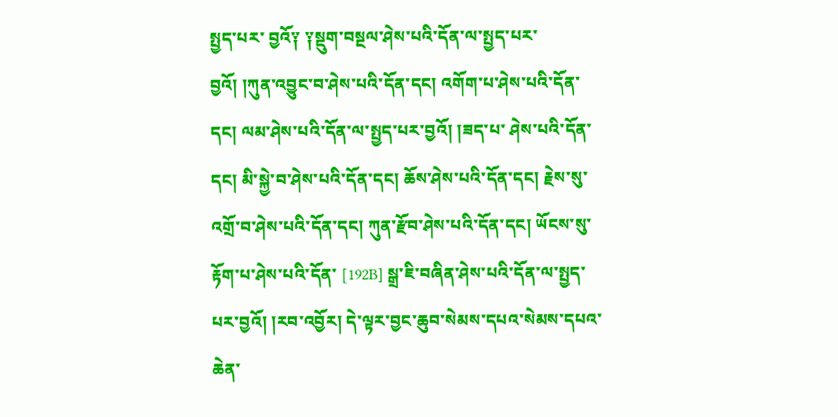སྤྱད་པར་ བྱའོ༑ ༑སྡུག་བསྔལ་ཤེས་པའི་དོན་ལ་སྤྱད་པར་བྱའོ། །ཀུན་འབྱུང་བ་ཤེས་པའི་དོན་དང། འགོག་པ་ཤེས་པའི་དོན་དང། ལམ་ཤེས་པའི་དོན་ལ་སྤྱད་པར་བྱའོ། །ཟད་པ་ ཤེས་པའི་དོན་དང། མི་སྐྱེ་བ་ཤེས་པའི་དོན་དང། ཆོས་ཤེས་པའི་དོན་དང། རྗེས་སུ་འགྲོ་བ་ཤེས་པའི་དོན་དང། ཀུན་རྫོབ་ཤེས་པའི་དོན་དང། ཡོངས་སུ་རྟོག་པ་ཤེས་པའི་དོན་ [192B] སྒྲ་ཇི་བཞིན་ཤེས་པའི་དོན་ལ་སྤྱད་པར་བྱའོ། །རབ་འབྱོར། དེ་ལྟར་བྱང་ཆུབ་སེམས་དཔའ་སེམས་དཔའ་ཆེན་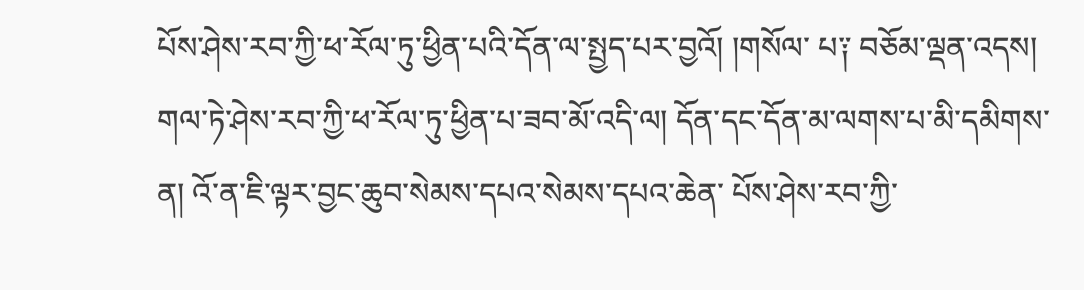པོས་ཤེས་རབ་ཀྱི་ཕ་རོལ་ཏུ་ཕྱིན་པའི་དོན་ལ་སྤྱད་པར་བྱའོ། །གསོལ་ པ༑ བཅོམ་ལྡན་འདས། གལ་ཏེ་ཤེས་རབ་ཀྱི་ཕ་རོལ་ཏུ་ཕྱིན་པ་ཟབ་མོ་འདི་ལ། དོན་དང་དོན་མ་ལགས་པ་མི་དམིགས་ན། འོ་ན་ཇི་ལྟར་བྱང་ཆུབ་སེམས་དཔའ་སེམས་དཔའ་ཆེན་ པོས་ཤེས་རབ་ཀྱི་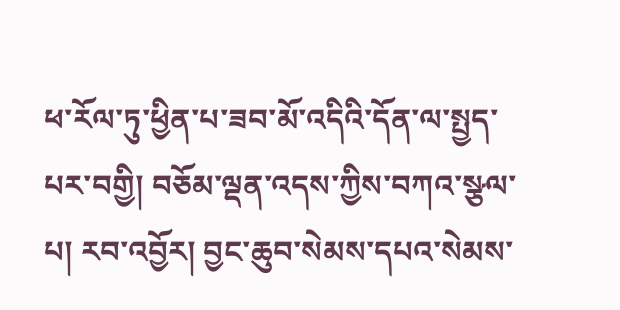ཕ་རོལ་ཏུ་ཕྱིན་པ་ཟབ་མོ་འདིའི་དོན་ལ་སྤྱད་པར་བགྱི། བཅོམ་ལྡན་འདས་ཀྱིས་བཀའ་སྩལ་པ། རབ་འབྱོར། བྱང་ཆུབ་སེམས་དཔའ་སེམས་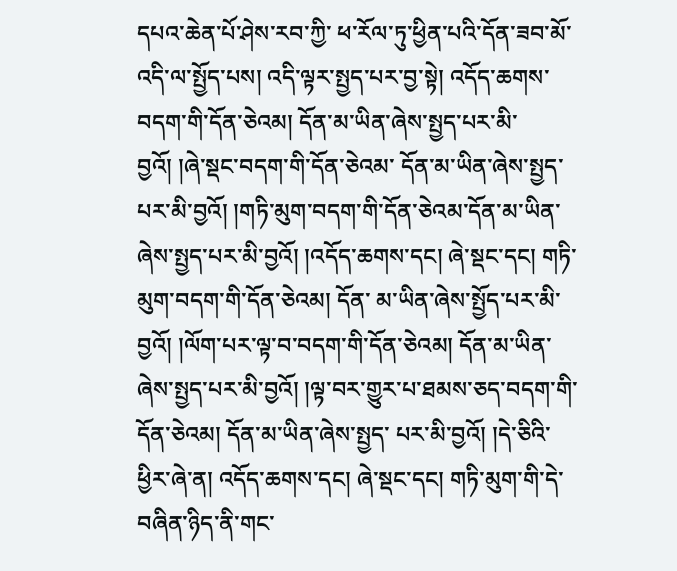དཔའ་ཆེན་པོ་ཤེས་རབ་ཀྱི་ ཕ་རོལ་ཏུ་ཕྱིན་པའི་དོན་ཟབ་མོ་འདི་ལ་སྤྱོད་པས། འདི་ལྟར་སྤྱད་པར་བྱ་སྟེ། འདོད་ཆགས་བདག་གི་དོན་ཅེའམ། དོན་མ་ཡིན་ཞེས་སྤྱད་པར་མི་བྱའོ། །ཞེ་སྡང་བདག་གི་དོན་ཅེའམ་ དོན་མ་ཡིན་ཞེས་སྤྱད་པར་མི་བྱའོ། །གཏི་མུག་བདག་གི་དོན་ཅེའམ་དོན་མ་ཡིན་ཞེས་སྤྱད་པར་མི་བྱའོ། །འདོད་ཆགས་དང། ཞེ་སྡང་དང། གཏི་མུག་བདག་གི་དོན་ཅེའམ། དོན་ མ་ཡིན་ཞེས་སྤྱོད་པར་མི་བྱའོ། །ལོག་པར་ལྟ་བ་བདག་གི་དོན་ཅེའམ། དོན་མ་ཡིན་ཞེས་སྤྱད་པར་མི་བྱའོ། །ལྟ་བར་གྱུར་པ་ཐམས་ཅད་བདག་གི་དོན་ཅེའམ། དོན་མ་ཡིན་ཞེས་སྤྱད་ པར་མི་བྱའོ། །དེ་ཅིའི་ཕྱིར་ཞེ་ན། འདོད་ཆགས་དང། ཞེ་སྡང་དང། གཏི་མུག་གི་དེ་བཞིན་ཉིད་ནི་གང་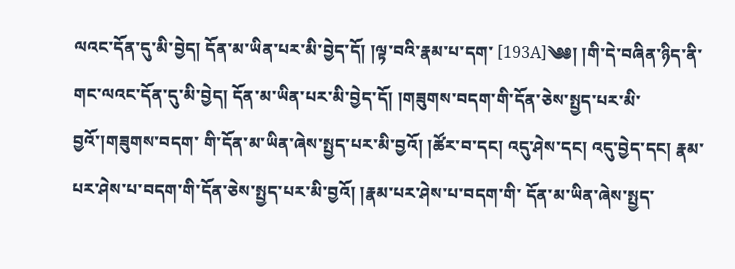ལའང་དོན་དུ་མི་བྱེད། དོན་མ་ཡིན་པར་མི་བྱེད་དོ། །ལྟ་བའི་རྣམ་པ་དག་ [193A]༄༅། །གི་དེ་བཞིན་ཉིད་ནི་གང་ལའང་དོན་དུ་མི་བྱེད། དོན་མ་ཡིན་པར་མི་བྱེད་དོ། །གཟུགས་བདག་གི་དོན་ཅེས་སྤྱད་པར་མི་བྱའོ་།གཟུགས་བདག་ གི་དོན་མ་ཡིན་ཞེས་སྤྱད་པར་མི་བྱའོ། །ཚོར་བ་དང། འདུ་ཤེས་དང། འདུ་བྱེད་དང། རྣམ་པར་ཤེས་པ་བདག་གི་དོན་ཅེས་སྤྱད་པར་མི་བྱའོ། །རྣམ་པར་ཤེས་པ་བདག་གི་ དོན་མ་ཡིན་ཞེས་སྤྱད་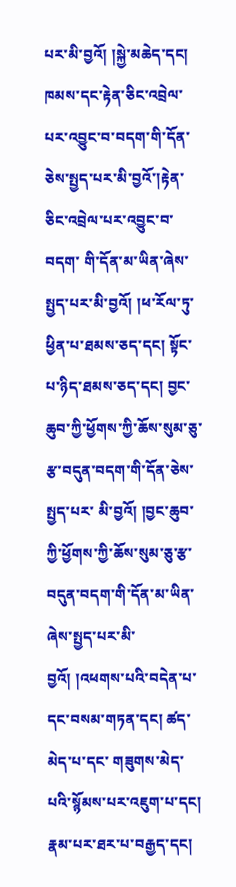པར་མི་བྱའོ། །སྐྱེ་མཆེད་དང། ཁམས་དང་རྟེན་ཅིང་འབྲེལ་པར་འབྱུང་བ་བདག་གི་དོན་ཅེས་སྤྱད་པར་མི་བྱའོ་།རྟེན་ཅིང་འབྲེལ་པར་འབྱུང་བ་བདག་ གི་དོན་མ་ཡིན་ཞེས་སྤྱད་པར་མི་བྱའོ། །ཕ་རོལ་ཏུ་ཕྱིན་པ་ཐམས་ཅད་དང། སྟོང་པ་ཉིད་ཐམས་ཅད་དང། བྱང་ཆུབ་ཀྱི་ཕྱོགས་ཀྱི་ཆོས་སུམ་ཅུ་རྩ་བདུན་བདག་གི་དོན་ཅེས་སྤྱད་པར་ མི་བྱའོ། །བྱང་ཆུབ་ཀྱི་ཕྱོགས་ཀྱི་ཆོས་སུམ་ཅུ་རྩ་བདུན་བདག་གི་དོན་མ་ཡིན་ཞེས་སྤྱད་པར་མི་བྱའོ། །འཕགས་པའི་བདེན་པ་དང་བསམ་གཏན་དང། ཚད་མེད་པ་དང་ གཟུགས་མེད་པའི་སྙོམས་པར་འཇུག་པ་དང། རྣམ་པར་ཐར་པ་བརྒྱད་དང།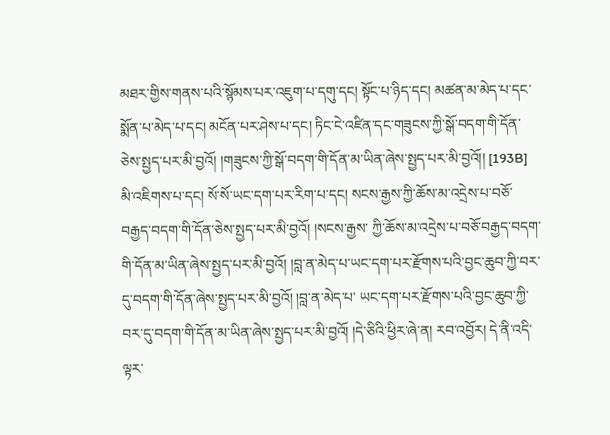མཐར་གྱིས་གནས་པའི་སྙོམས་པར་འཇུག་པ་དགུ་དང། སྟོང་པ་ཉིད་དང། མཚན་མ་མེད་པ་དང་ སྨོན་པ་མེད་པ་དང། མངོན་པར་ཤེས་པ་དང། ཏིང་ངེ་འཛིན་དང་གཟུངས་ཀྱི་སྒོ་བདག་གི་དོན་ཅེས་སྤྱད་པར་མི་བྱའོ། །གཟུངས་ཀྱི་སྒོ་བདག་གི་དོན་མ་ཡིན་ཞེས་སྤྱད་པར་མི་བྱའོ།། [193B] མི་འཇིགས་པ་དང། སོ་སོ་ཡང་དག་པར་རིག་པ་དང། སངས་རྒྱས་ཀྱི་ཆོས་མ་འདྲེས་པ་བཅོ་བརྒྱད་བདག་གི་དོན་ཅེས་སྤྱད་པར་མི་བྱའོ། །སངས་རྒྱས་ ཀྱི་ཆོས་མ་འདྲེས་པ་བཅོ་བརྒྱད་བདག་གི་དོན་མ་ཡིན་ཞེས་སྤྱད་པར་མི་བྱའོ། །བླ་ན་མེད་པ་ཡང་དག་པར་རྫོགས་པའི་བྱང་ཆུབ་ཀྱི་བར་དུ་བདག་གི་དོན་ཞེས་སྤྱད་པར་མི་བྱའོ། །བླ་ན་མེད་པ་ ཡང་དག་པར་རྫོགས་པའི་བྱང་ཆུབ་ཀྱི་བར་དུ་བདག་གི་དོན་མ་ཡིན་ཞེས་སྤྱད་པར་མི་བྱའོ། །དེ་ཅིའི་ཕྱིར་ཞེ་ན། རབ་འབྱོར། དེ་ནི་འདི་ལྟར་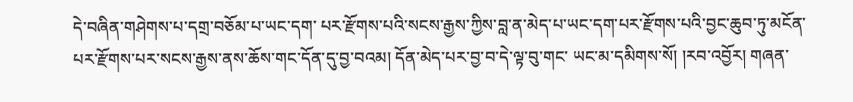དེ་བཞིན་གཤེགས་པ་དགྲ་བཅོམ་པ་ཡང་དག་ པར་རྫོགས་པའི་སངས་རྒྱས་ཀྱིས་བླ་ན་མེད་པ་ཡང་དག་པར་རྫོགས་པའི་བྱང་ཆུབ་ཏུ་མངོན་པར་རྫོགས་པར་སངས་རྒྱས་ནས་ཆོས་གང་དོན་དུ་བྱ་བའམ། དོན་མེད་པར་བྱ་བ་དེ་ལྟ་བུ་གང་ ཡང་མ་དམིགས་སོ། །རབ་འབྱོར། གཞན་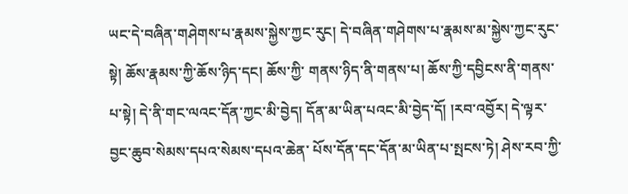ཡང་དེ་བཞིན་གཤེགས་པ་རྣམས་སྐྱེས་ཀྱང་རུང། དེ་བཞིན་གཤེགས་པ་རྣམས་མ་སྐྱེས་ཀྱང་རུང་སྟེ། ཆོས་རྣམས་ཀྱི་ཆོས་ཉིད་དང། ཆོས་ཀྱི་ གནས་ཉིད་ནི་གནས་པ། ཆོས་ཀྱི་དབྱིངས་ནི་གནས་པ་སྟེ། དེ་ནི་གང་ལའང་དོན་ཀྱང་མི་བྱེད། དོན་མ་ཡིན་པའང་མི་བྱེད་དོ། །རབ་འབྱོར། དེ་ལྟར་བྱང་ཆུབ་སེམས་དཔའ་སེམས་དཔའ་ཆེན་ པོས་དོན་དང་དོན་མ་ཡིན་པ་སྤངས་ཏེ། ཤེས་རབ་ཀྱི་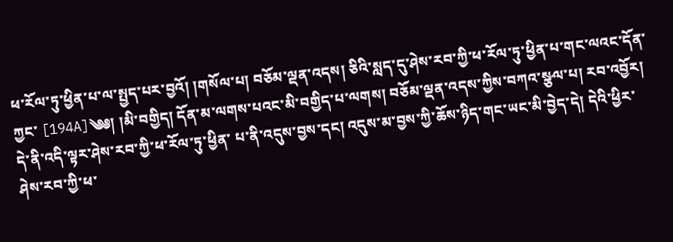ཕ་རོལ་ཏུ་ཕྱིན་པ་ལ་སྤྱད་པར་བྱའོ། །གསོལ་པ། བཅོམ་ལྡན་འདས། ཅིའི་སླད་དུ་ཤེས་རབ་ཀྱི་ཕ་རོལ་ཏུ་ཕྱིན་པ་གང་ལའང་དོན་ཀྱང་ [194A]༄༅། །མི་བགྱིད། དོན་མ་ལགས་པའང་མི་བགྱིད་པ་ལགས། བཅོམ་ལྡན་འདས་ཀྱིས་བཀའ་སྩལ་པ། རབ་འབྱོར། དེ་ནི་འདི་ལྟར་ཤེས་རབ་ཀྱི་ཕ་རོལ་ཏུ་ཕྱིན་ པ་ནི་འདུས་བྱས་དང། འདུས་མ་བྱས་ཀྱི་ཆོས་ཉིད་གང་ཡང་མི་བྱེད་དེ། དེའི་ཕྱིར་ཤེས་རབ་ཀྱི་ཕ་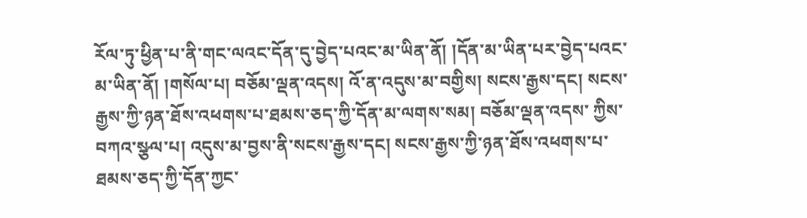རོལ་ཏུ་ཕྱིན་པ་ནི་གང་ལའང་དོན་དུ་བྱེད་པའང་མ་ཡིན་ནོ། །དོན་མ་ཡིན་པར་བྱེད་པའང་ མ་ཡིན་ནོ། །གསོལ་པ། བཅོམ་ལྡན་འདས། འོ་ན་འདུས་མ་བགྱིས། སངས་རྒྱས་དང། སངས་རྒྱས་ཀྱི་ཉན་ཐོས་འཕགས་པ་ཐམས་ཅད་ཀྱི་དོན་མ་ལགས་སམ། བཅོམ་ལྡན་འདས་ ཀྱིས་བཀའ་སྩལ་པ། འདུས་མ་བྱས་ནི་སངས་རྒྱས་དང། སངས་རྒྱས་ཀྱི་ཉན་ཐོས་འཕགས་པ་ཐམས་ཅད་ཀྱི་དོན་ཀྱང་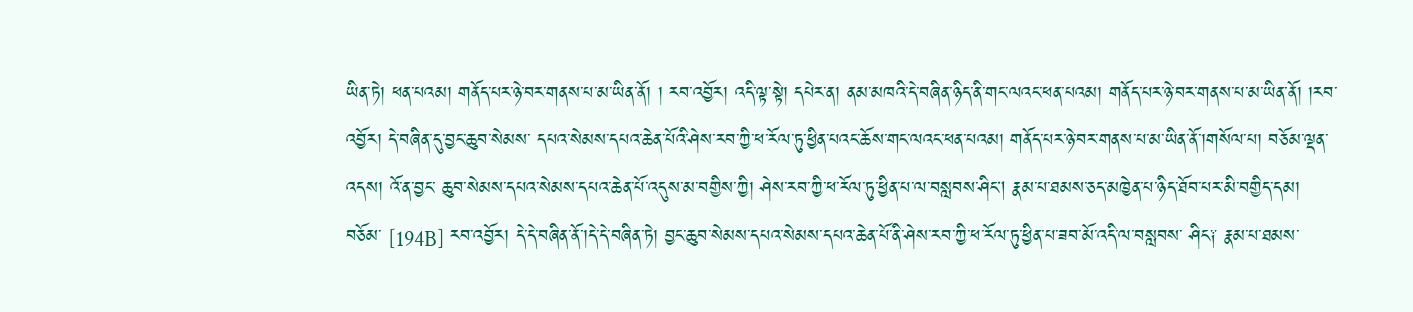ཡིན་ཏེ། ཕན་པའམ། གནོད་པར་ཉེ་བར་གནས་པ་མ་ཡིན་ནོ། ། རབ་འབྱོར། འདི་ལྟ་སྟེ། དཔེར་ན། ནམ་མཁའི་དེ་བཞིན་ཉིད་ནི་གང་ལའང་ཕན་པའམ། གནོད་པར་ཉེ་བར་གནས་པ་མ་ཡིན་ནོ། །རབ་འབྱོར། དེ་བཞིན་དུ་བྱང་ཆུབ་སེམས་ དཔའ་སེམས་དཔའ་ཆེན་པོའི་ཤེས་རབ་ཀྱི་ཕ་རོལ་ཏུ་ཕྱིན་པའང་ཆོས་གང་ལའང་ཕན་པའམ། གནོད་པར་ཉེ་བར་གནས་པ་མ་ཡིན་ནོ་།གསོལ་པ། བཅོམ་ལྡན་འདས། འོ་ན་བྱང་ ཆུབ་སེམས་དཔའ་སེམས་དཔའ་ཆེན་པོ་འདུས་མ་བགྱིས་ཀྱི། ཤེས་རབ་ཀྱི་ཕ་རོལ་ཏུ་ཕྱིན་པ་ལ་བསླབས་ཤིང། རྣམ་པ་ཐམས་ཅད་མཁྱེན་པ་ཉིད་ཐོབ་པར་མི་བགྱིད་དམ། བཅོམ་ [194B] རབ་འབྱོར། དེ་དེ་བཞིན་ནོ་།དེ་དེ་བཞིན་ཏེ། བྱང་ཆུབ་སེམས་དཔའ་སེམས་དཔའ་ཆེན་པོ་ནི་ཤེས་རབ་ཀྱི་ཕ་རོལ་ཏུ་ཕྱིན་པ་ཟབ་མོ་འདི་ལ་བསླབས་ ཤིང༑ རྣམ་པ་ཐམས་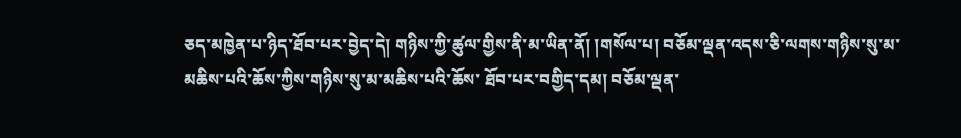ཅད་མཁྱེན་པ་ཉིད་ཐོབ་པར་བྱེད་དེ། གཉིས་ཀྱི་ཚུལ་གྱིས་ནི་མ་ཡིན་ནོ། །གསོལ་པ། བཅོམ་ལྡན་འདས་ཅི་ལགས་གཉིས་སུ་མ་མཆིས་པའི་ཆོས་ཀྱིས་གཉིས་སུ་མ་མཆིས་པའི་ཆོས་ ཐོབ་པར་བགྱིད་དམ། བཅོམ་ལྡན་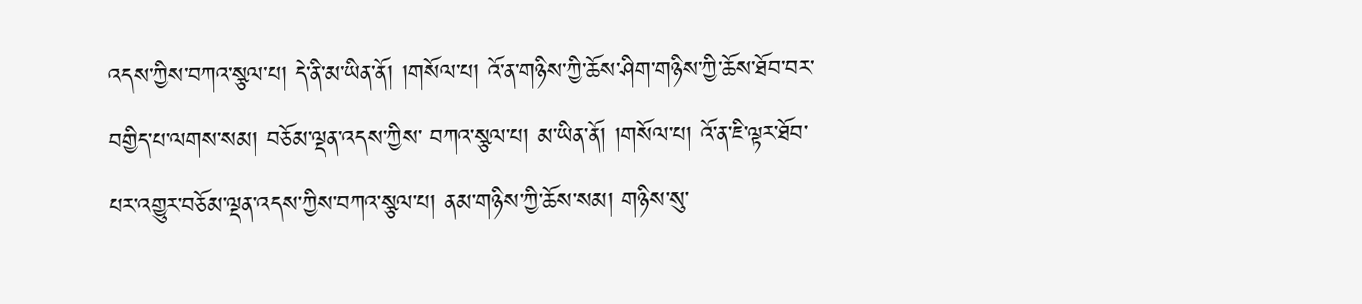འདས་ཀྱིས་བཀའ་སྩལ་པ། དེ་ནི་མ་ཡིན་ནོ། །གསོལ་པ། འོ་ན་གཉིས་ཀྱི་ཆོས་ཤིག་གཉིས་ཀྱི་ཆོས་ཐོབ་བར་བགྱིད་པ་ལགས་སམ། བཅོམ་ལྡན་འདས་ཀྱིས་ བཀའ་སྩལ་པ། མ་ཡིན་ནོ། །གསོལ་པ། འོ་ན་ཇི་ལྟར་ཐོབ་པར་འགྱུར་བཅོམ་ལྡན་འདས་ཀྱིས་བཀའ་སྩལ་པ། ནམ་གཉིས་ཀྱི་ཆོས་སམ། གཉིས་སུ་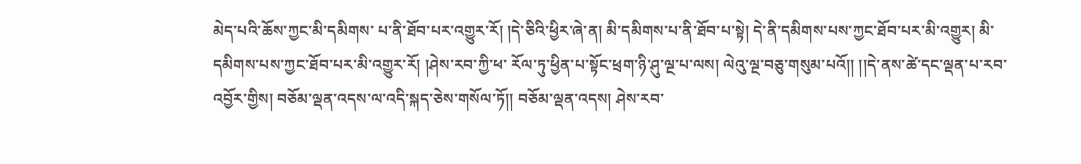མེད་པའི་ཆོས་ཀྱང་མི་དམིགས་ པ་ནི་ཐོབ་པར་འགྱུར་རོ། །དེ་ཅིའི་ཕྱིར་ཞེ་ན། མི་དམིགས་པ་ནི་ཐོབ་པ་སྟེ། དེ་ནི་དམིགས་པས་ཀྱང་ཐོབ་པར་མི་འགྱུར། མི་དམིགས་པས་ཀྱང་ཐོབ་པར་མི་འགྱུར་རོ། །ཤེས་རབ་ཀྱི་ཕ་ རོལ་ཏུ་ཕྱིན་པ་སྟོང་ཕྲག་ཉི་ཤུ་ལྔ་པ་ལས། ལེའུ་ལྔ་བཅུ་གསུམ་པའོ།། །།དེ་ནས་ཚེ་དང་ལྡན་པ་རབ་འབྱོར་གྱིས། བཅོམ་ལྡན་འདས་ལ་འདི་སྐད་ཅེས་གསོལ་ཏོ།། བཅོམ་ལྡན་འདས། ཤེས་རབ་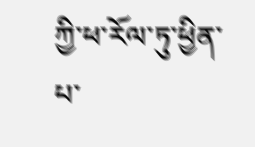ཀྱི་ཕ་རོལ་ཏུ་ཕྱིན་པ་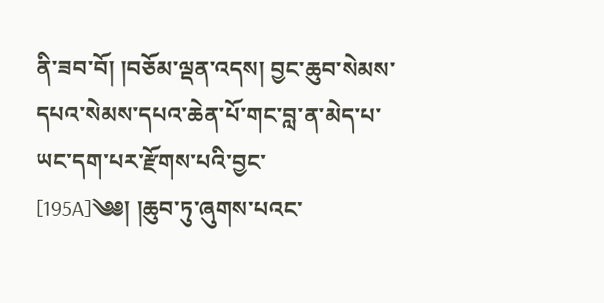ནི་ཟབ་བོ། །བཅོམ་ལྡན་འདས། བྱང་ཆུབ་སེམས་དཔའ་སེམས་དཔའ་ཆེན་པོ་གང་བླ་ན་མེད་པ་ཡང་དག་པར་རྫོགས་པའི་བྱང་ [195A]༄༅། །ཆུབ་ཏུ་ཞུགས་པའང་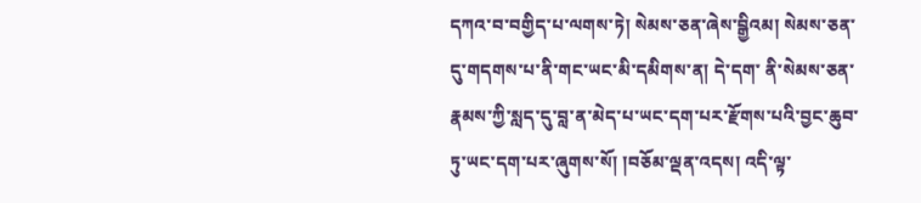དཀའ་བ་བགྱིད་པ་ལགས་ཏེ། སེམས་ཅན་ཞེས་བྒྱིའམ། སེམས་ཅན་དུ་གདགས་པ་ནི་གང་ཡང་མི་དམིགས་ན། དེ་དག་ ནི་སེམས་ཅན་རྣམས་ཀྱི་སླད་དུ་བླ་ན་མེད་པ་ཡང་དག་པར་རྫོགས་པའི་བྱང་ཆུབ་ཏུ་ཡང་དག་པར་ཞུགས་སོ། །བཅོམ་ལྡན་འདས། འདི་ལྟ་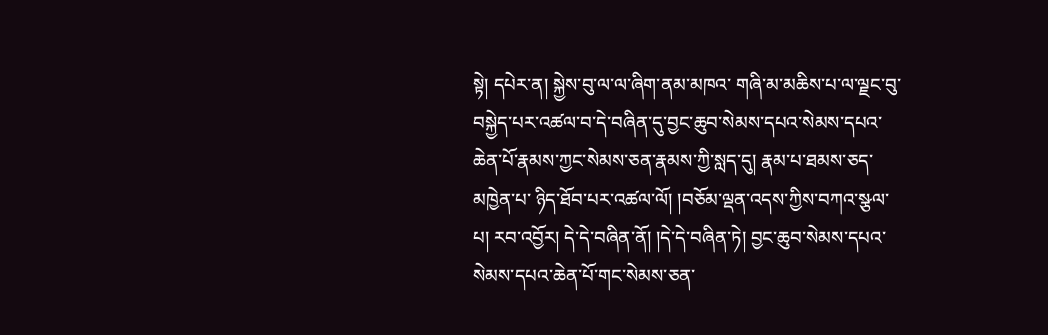སྟེ། དཔེར་ན། སྐྱེས་བུ་ལ་ལ་ཞིག་ནམ་མཁའ་ གཞི་མ་མཆིས་པ་ལ་ལྗང་བུ་བསྐྱེད་པར་འཚལ་བ་དེ་བཞིན་དུ་བྱང་ཆུབ་སེམས་དཔའ་སེམས་དཔའ་ཆེན་པོ་རྣམས་ཀྱང་སེམས་ཅན་རྣམས་ཀྱི་སླད་དུ། རྣམ་པ་ཐམས་ཅད་མཁྱེན་པ་ ཉིད་ཐོབ་པར་འཚལ་ལོ། །བཅོམ་ལྡན་འདས་ཀྱིས་བཀའ་སྩལ་པ། རབ་འབྱོར། དེ་དེ་བཞིན་ནོ། །དེ་དེ་བཞིན་ཏེ། བྱང་ཆུབ་སེམས་དཔའ་སེམས་དཔའ་ཆེན་པོ་གང་སེམས་ཅན་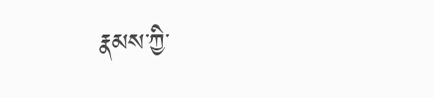རྣམས་ཀྱི་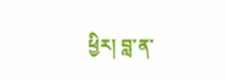ཕྱིར། བླ་ན་